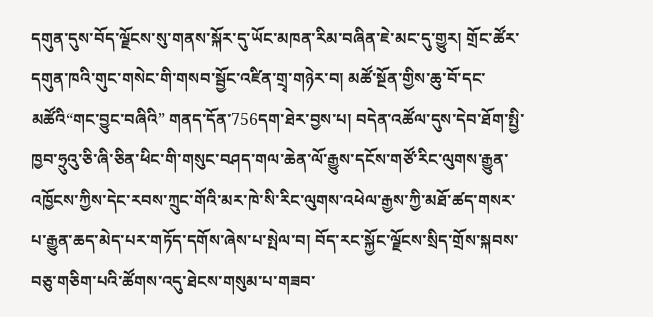དགུན་དུས་བོད་ལྗོངས་སུ་གནས་སྐོར་དུ་ཡོང་མཁན་རིམ་བཞིན་ཇེ་མང་དུ་གྱུར། གྲོང་ཚོར་དགུན་ཁའི་གུང་གསེང་གི་གསབ་སྦྱོང་འཛིན་གྲྭ་གཉེར་བ། མཚོ་སྔོན་གྱིས་ཆུ་བོ་དང་མཚོའི“གང་བྱུང་བཞིའི” གནད་དོན་756དག་ཐེར་བྱས་པ། བདེན་འཚོལ་དུས་དེབ་ཐོག་སྤྱི་ཁྱབ་ཧྲུའུ་ཅི་ཞི་ཅིན་ཕིང་གི་གསུང་བཤད་གལ་ཆེན་ལོ་རྒྱུས་དངོས་གཙོ་རིང་ལུགས་རྒྱུན་འཁྱོངས་ཀྱིས་དེང་རབས་ཀྲུང་གོའི་མར་ཁེ་སི་རིང་ལུགས་འཕེལ་རྒྱས་ཀྱི་མཐོ་ཚད་གསར་པ་རྒྱུན་ཆད་མེད་པར་གཏོད་དགོས་ཞེས་པ་སྤེལ་བ། བོད་རང་སྐྱོང་ལྗོངས་སྲིད་གྲོས་སྐབས་བཅུ་གཅིག་པའི་ཚོགས་འདུ་ཐེངས་གསུམ་པ་གཟབ་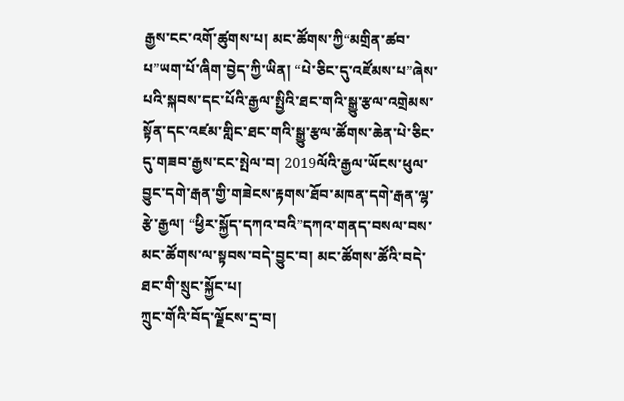རྒྱས་ངང་འགོ་ཚུགས་པ། མང་ཚོགས་ཀྱི“མགྲིན་ཚབ་པ”ཡག་པོ་ཞིག་བྱེད་ཀྱི་ཡིན། “པེ་ཅིང་དུ་འཛོམས་པ”ཞེས་པའི་སྐབས་དང་པོའི་རྒྱལ་སྤྱིའི་ཐང་གའི་སྒྱུ་རྩལ་འགྲེམས་སྟོན་དང་འཛམ་གླིང་ཐང་གའི་སྒྱུ་རྩལ་ཚོགས་ཆེན་པེ་ཅིང་དུ་གཟབ་རྒྱས་ངང་སྤེལ་བ། 2019ལོའི་རྒྱལ་ཡོངས་ཕུལ་བྱུང་དགེ་རྒན་གྱི་གཟེངས་རྟགས་ཐོབ་མཁན་དགེ་རྒན་ལྷ་རྩེ་རྒྱལ། “ཕྱིར་སྐྱོད་དཀའ་བའི”དཀའ་གནད་བསལ་བས་མང་ཚོགས་ལ་སྟབས་བདེ་བྱུང་བ། མང་ཚོགས་ཚོའི་བདེ་ཐང་གི་སྲུང་སྐྱོང་པ།
ཀྲུང་གོའི་བོད་ལྗོངས་དྲ་བ།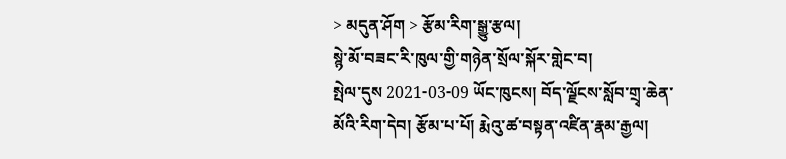> མདུན་ཤོག > རྩོམ་རིག་སྒྱུ་རྩལ།
སྙེ་མོ་བཟང་རི་ཁུལ་གྱི་གཉེན་སྲོལ་སྐོར་གླེང་བ།
སྤེལ་དུས 2021-03-09 ཡོང་ཁུངས། བོད་ལྗོངས་སློབ་གྲྭ་ཆེན་མོའི་རིག་དེབ། རྩོམ་པ་པོ། རྨེའུ་ཚ་བསྟན་འཛིན་རྣམ་རྒྱལ།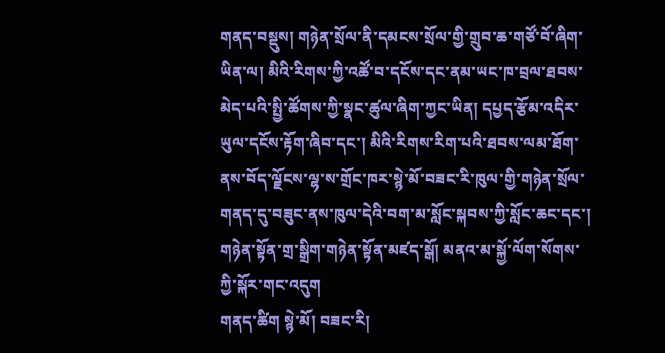གནད་བསྡུས། གཉེན་སྲོལ་ནི་དམངས་སྲོལ་གྱི་གྲུབ་ཆ་གཙོ་བོ་ཞིག་ཡིན་ལ། མིའི་རིགས་ཀྱི་འཚོ་བ་དངོས་དང་ནམ་ཡང་ཁ་བྲལ་ཐབས་མེད་པའི་སྤྱི་ཚོགས་ཀྱི་སྣང་ཚུལ་ཞིག་ཀྱང་ཡིན། དཔྱད་རྩོམ་འདིར་ཡུལ་དངོས་རྟོག་ཞིབ་དང་། མིའི་རིགས་རིག་པའི་ཐབས་ལམ་ཐོག་ནས་བོད་ལྗོངས་ལྷ་ས་གྲོང་ཁར་སྙེ་མོ་བཟང་རི་ཁུལ་གྱི་གཉེན་སྲོལ་གནད་དུ་བཟུང་ནས་ཁུལ་དེའི་བག་མ་སློང་སྐབས་ཀྱི་སློང་ཆང་དང་། གཉེན་སྟོན་གྲ་སྒྲིག་གཉེན་སྟོན་མཛད་སྒོ། མནའ་མ་སྐྱོ་ལོག་སོགས་ཀྱི་སྐོར་གང་འདུག
གནད་ཚིག སྙེ་མོ། བཟང་རི།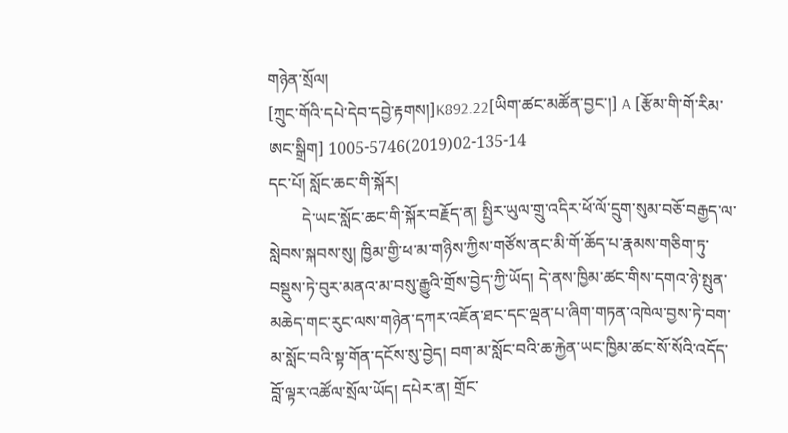གཉེན་སྲོལ།
[ཀྲུང་གོའི་དཔེ་དེབ་དབྱེ་རྟགས།]K892.22[ཡིག་ཚང་མཚོན་བྱང་།] A [རྩོམ་གི་གོ་རིམ་ཨང་སྒྲིག] 1005-5746(2019)02-135-14
དང་པོ། སློང་ཆང་གི་སྐོར།
        དེ་ཡང་སློང་ཆང་གི་སྐོར་བརྗོད་ན། སྤྱིར་ཡུལ་གྲུ་འདིར་ཕོ་ལོ་དྲུག་སུམ་བཅོ་བརྒྱད་ལ་སླེབས་སྐབས་སུ། ཁྱིམ་གྱི་ཕ་མ་གཉིས་ཀྱིས་གཙོས་ནང་མི་གོ་ཆོད་པ་རྣམས་གཅིག་ཏུ་བསྡུས་ཏེ་བུར་མནའ་མ་བསུ་རྒྱུའི་གྲོས་བྱེད་ཀྱི་ཡོད། དེ་ནས་ཁྱིམ་ཚང་གིས་དགའ་ཉེ་སྤུན་མཆེད་གང་རུང་ལས་གཉེན་དཀར་འཇོན་ཐང་དང་ལྡན་པ་ཞིག་གཏན་འཁེལ་བྱས་ཏེ་བག་མ་སློང་བའི་སྟ་གོན་དངོས་སུ་བྱེད། བག་མ་སློང་བའི་ཆ་རྐྱེན་ཡང་ཁྱིམ་ཚང་སོ་སོའི་འདོད་བློ་ལྟར་འཚོལ་སྲོལ་ཡོད། དཔེར་ན། གྲོང་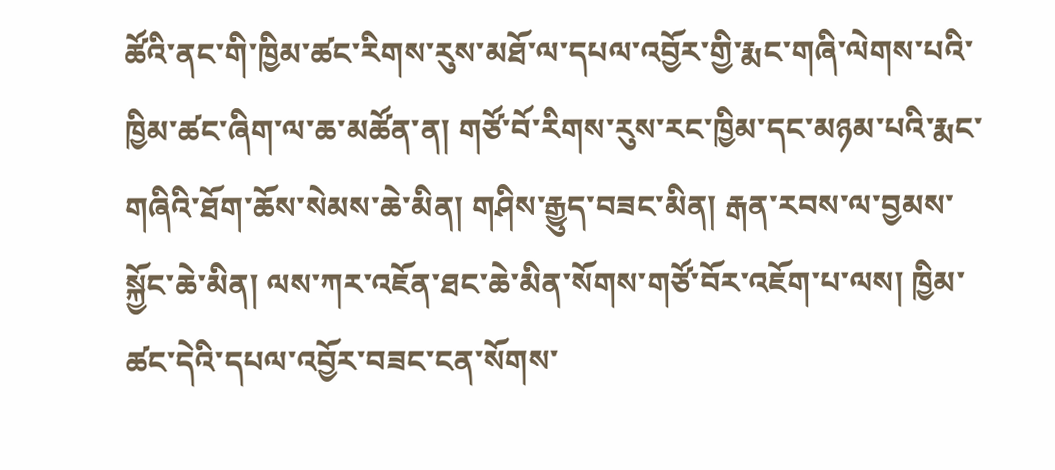ཚོའི་ནང་གི་ཁྱིམ་ཚང་རིགས་རུས་མཐོ་ལ་དཔལ་འབྱོར་གྱི་རྨང་གཞི་ལེགས་པའི་ཁྱིམ་ཚང་ཞིག་ལ་ཆ་མཚོན་ན། གཙོ་བོ་རིགས་རུས་རང་ཁྱིམ་དང་མཉམ་པའི་རྨང་གཞིའི་ཐོག་ཆོས་སེམས་ཆེ་མིན། གཤིས་རྒྱུད་བཟང་མིན། རྒན་རབས་ལ་བྱམས་སྐྱོང་ཆེ་མིན། ལས་ཀར་འཇོན་ཐང་ཆེ་མིན་སོགས་གཙོ་བོར་འཇོག་པ་ལས། ཁྱིམ་ཚང་དེའི་དཔལ་འབྱོར་བཟང་ངན་སོགས་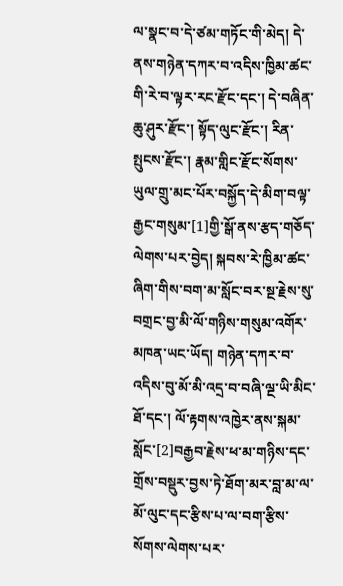ལ་སྣང་བ་དེ་ཙམ་གཏོང་གི་མེད། དེ་ནས་གཉེན་དཀར་བ་འདིས་ཁྱིམ་ཚང་གི་རེ་བ་ལྟར་རང་རྫོང་དང་། དེ་བཞིན་ཆུ་ཤུར་རྫོང་། སྟོད་ལུང་རྫོང་། རིན་སྤུངས་རྫོང་། རྣམ་གླིང་རྫོང་སོགས་ཡུལ་གྲུ་མང་པོར་བསྐྱོད་དེ་མིག་བལྟ་རྒྱང་གསུམ་[1]གྱི་སྒོ་ནས་རྩད་གཅོད་ལེགས་པར་བྱེད། སྐབས་རེ་ཁྱིམ་ཚང་ཞིག་གིས་བག་མ་སློང་བར་སྔ་རྗེས་སུ་བགྲང་བྱ་མི་ལོ་གཉིས་གསུམ་འགོར་མཁན་ཡང་ཡོད། གཉེན་དཀར་བ་འདིས་བུ་མོ་མི་འདྲ་བ་བཞི་ལྔ་ཡི་མིང་ཐོ་དང་། ལོ་རྟགས་འཁྱེར་ནས་སྐམ་སློང་[2]བརྒྱབ་རྗེས་ཕ་མ་གཉིས་དང་གྲོས་བསྡུར་བྱས་ཏེ་ཐོག་མར་བླ་མ་ལ་མོ་ལུང་དང་རྩིས་པ་ལ་བག་རྩིས་སོགས་ལེགས་པར་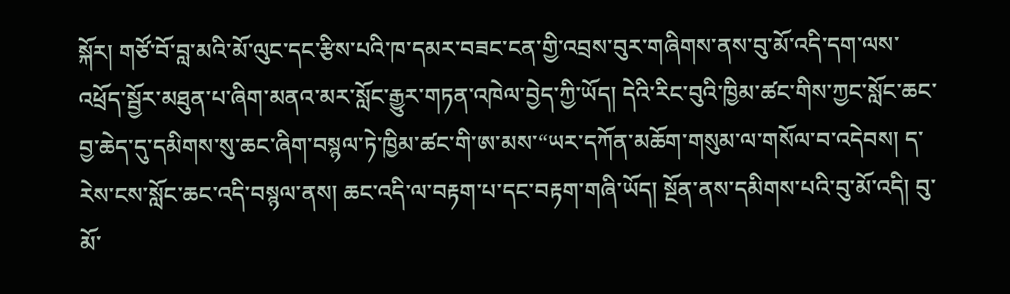སྐོར། གཙོ་བོ་བླ་མའི་མོ་ལུང་དང་རྩིས་པའི་ཁ་དམར་བཟང་ངན་གྱི་འབྲས་བུར་གཞིགས་ནས་བུ་མོ་འདི་དག་ལས་འཕྲོད་སྦྱོར་མཐུན་པ་ཞིག་མནའ་མར་སློང་རྒྱུར་གཏན་འཁེལ་བྱེད་ཀྱི་ཡོད། དེའི་རིང་བུའི་ཁྱིམ་ཚང་གིས་ཀྱང་སློང་ཆང་བྱ་ཆེད་དུ་དམིགས་སུ་ཆང་ཞིག་བསྙལ་ཏེ་ཁྱིམ་ཚང་གི་ཨ་མས་“ཡར་དཀོན་མཆོག་གསུམ་ལ་གསོལ་བ་འདེབས། ད་རེས་ངས་སློང་ཆང་འདི་བསྙལ་ནས། ཆང་འདི་ལ་བརྟག་པ་དང་བརྟག་གཞི་ཡོད། སྔོན་ནས་དམིགས་པའི་བུ་མོ་འདི། བུ་མོ་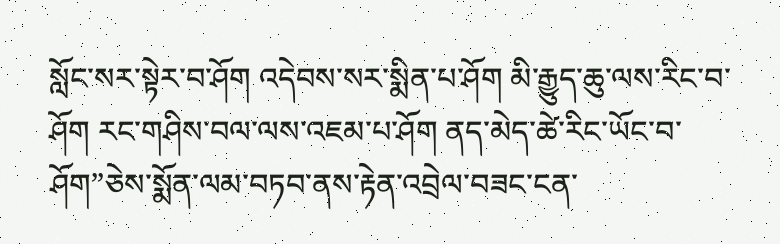སློང་སར་སྟེར་བ་ཤོག འདེབས་སར་སྨིན་པ་ཤོག མི་རྒྱུད་ཆུ་ལས་རིང་བ་ཤོག རང་གཤིས་བལ་ལས་འཇམ་པ་ཤོག ནད་མེད་ཚེ་རིང་ཡོང་བ་ཤོག”ཅེས་སྨོན་ལམ་བཏབ་ནས་རྟེན་འབྲེལ་བཟང་ངན་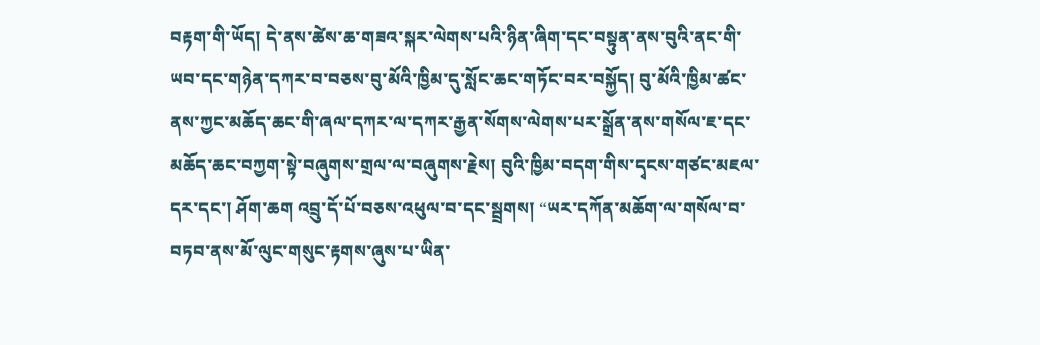བརྟག་གི་ཡོད། དེ་ནས་ཚེས་ཆ་གཟའ་སྐར་ལེགས་པའི་ཉིན་ཞིག་དང་བསྟུན་ནས་བུའི་ནང་གི་ཡབ་དང་གཉེན་དཀར་བ་བཅས་བུ་མོའི་ཁྱིམ་དུ་སློང་ཆང་གཏོང་བར་བསྐྱོད། བུ་མོའི་ཁྱིམ་ཚང་ནས་ཀྱང་མཆོད་ཆང་གི་ཞལ་དཀར་ལ་དཀར་རྒྱན་སོགས་ལེགས་པར་སྒྲོན་ནས་གསོལ་ཇ་དང་མཆོད་ཆང་བཀྱག་སྟེ་བཞུགས་གྲལ་ལ་བཞུགས་རྗེས། བུའི་ཁྱིམ་བདག་གིས་དྭངས་གཙང་མཇལ་དར་དང་། ཤོག་ཆག འབྲུ་དོ་པོ་བཅས་འཕུལ་བ་དང་སྦྲགས། “ཡར་དཀོན་མཆོག་ལ་གསོལ་བ་བཏབ་ནས་མོ་ལུང་གསུང་རྟགས་ཞུས་པ་ཡིན་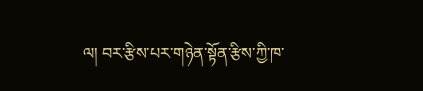ལ། བར་རྩིས་པར་གཉེན་སྟོན་རྩིས་ཀྱི་ཁ་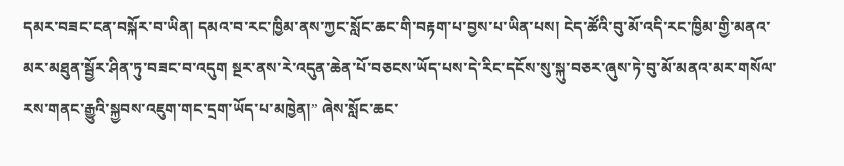དམར་བཟང་ངན་བསྐོར་བ་ཡིན། དམའ་བ་རང་ཁྱིམ་ནས་ཀྱང་སློང་ཆང་གི་བརྟག་པ་བྱས་པ་ཡིན་པས། ངེད་ཚོའི་བུ་མོ་འདི་རང་ཁྱིམ་གྱི་མནའ་མར་མཐུན་སྦྱོར་ཤིན་ཏུ་བཟང་བ་འདུག སྔར་ནས་རེ་འདུན་ཆེན་པོ་བཅངས་ཡོད་པས་དེ་རིང་དངོས་སུ་སྐུ་བཅར་ཞུས་ཏེ་བུ་མོ་མནའ་མར་གསོལ་རས་གནང་རྒྱུའི་སྐྱབས་འཇུག་གང་དྲག་ཡོད་པ་མཁྱེན།” ཞེས་སློང་ཆང་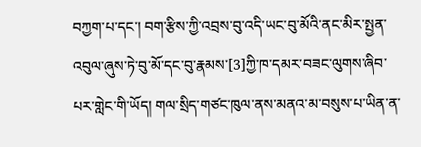བཀྱག་པ་དང་། བག་རྩིས་ཀྱི་འབྲས་བུ་འདི་ཡང་བུ་མོའི་ནང་མིར་སྤྱན་འབུལ་ཞུས་ཏེ་བུ་མོ་དང་བུ་རྣམས་[3]ཀྱི་ཁ་དམར་བཟང་ལུགས་ཞིབ་པར་གླེང་གི་ཡོད། གལ་སྲིད་གཙང་ཁུལ་ནས་མནའ་མ་བསུས་པ་ཡིན་ན་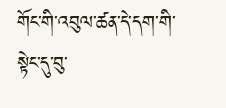གོང་གི་འབུལ་ཚན་དེ་དག་གི་སྟེང་དུ་བུ་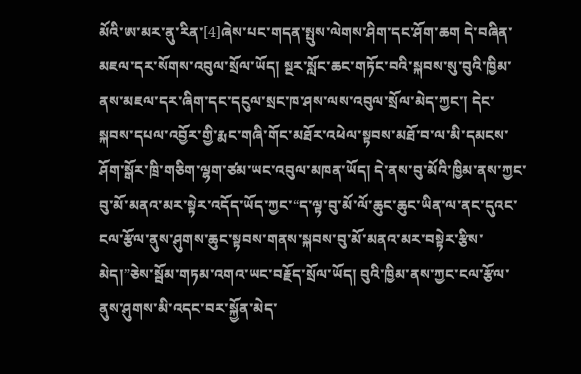མོའི་ཨ་མར་ནུ་རིན་[4]ཞེས་པང་གདན་སྤུས་ལེགས་ཤིག་དང་ཤོག་ཆག དེ་བཞིན་མཇལ་དར་སོགས་འབུལ་སྲོལ་ཡོད། སྔར་སློང་ཆང་གཏོང་བའི་སྐབས་སུ་བུའི་ཁྱིམ་ནས་མཇལ་དར་ཞིག་དང་དངུལ་སྲང་ཁ་ཤས་ལས་འབུལ་སྲོལ་མེད་ཀྱང་། དེང་སྐབས་དཔལ་འབྱོར་གྱི་རྨང་གཞི་གོང་མཐོར་འཕེལ་སྟབས་མཐོ་བ་ལ་མི་དམངས་ཤོག་སྒོར་ཁྲི་གཅིག་ལྷག་ཙམ་ཡང་འབུལ་མཁན་ཡོད། དེ་ནས་བུ་མོའི་ཁྱིམ་ནས་ཀྱང་བུ་མོ་མནའ་མར་སྟེར་འདོད་ཡོད་ཀྱང་“ད་ལྟ་བུ་མོ་ལོ་ཆུང་ཆུང་ཡིན་ལ་ནང་དུའང་ངལ་རྩོལ་ནུས་ཤུགས་ཆུང་སྟབས་གནས་སྐབས་བུ་མོ་མནའ་མར་བསྟེར་རྩིས་མེད།”ཅེས་སྦོམ་གཏམ་འགའ་ཡང་བརྗོད་སྲོལ་ཡོད། བུའི་ཁྱིམ་ནས་ཀྱང་ངལ་རྩོལ་ནུས་ཤུགས་མི་འདང་བར་སྐྱོན་མེད་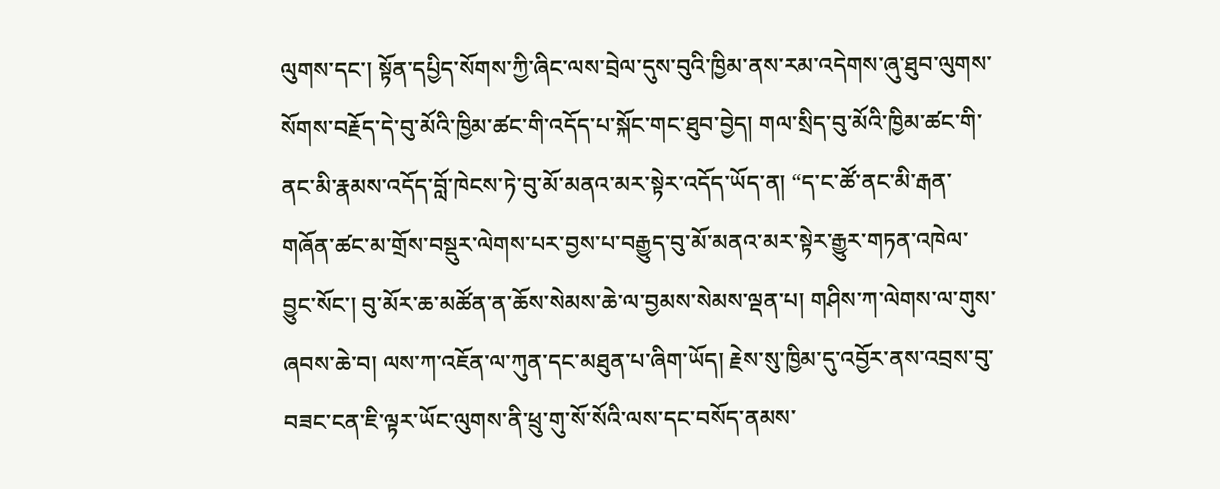ལུགས་དང་། སྟོན་དཔྱིད་སོགས་ཀྱི་ཞིང་ལས་བྲེལ་དུས་བུའི་ཁྱིམ་ནས་རམ་འདེགས་ཞུ་ཐུབ་ལུགས་སོགས་བརྗོད་དེ་བུ་མོའི་ཁྱིམ་ཚང་གི་འདོད་པ་སྐོང་གང་ཐུབ་བྱེད། གལ་སྲིད་བུ་མོའི་ཁྱིམ་ཚང་གི་ནང་མི་རྣམས་འདོད་བློ་ཁེངས་ཏེ་བུ་མོ་མནའ་མར་སྟེར་འདོད་ཡོད་ན། “ད་ང་ཚོ་ནང་མི་རྒན་གཞོན་ཚང་མ་གྲོས་བསྡུར་ལེགས་པར་བྱས་པ་བརྒྱུད་བུ་མོ་མནའ་མར་སྟེར་རྒྱུར་གཏན་འཁེལ་བྱུང་སོང་། བུ་མོར་ཆ་མཚོན་ན་ཆོས་སེམས་ཆེ་ལ་བྱམས་སེམས་ལྡན་པ། གཤིས་ཀ་ལེགས་ལ་གུས་ཞབས་ཆེ་བ། ལས་ཀ་འཇོན་ལ་ཀུན་དང་མཐུན་པ་ཞིག་ཡོད། རྗེས་སུ་ཁྱིམ་དུ་འབྱོར་ནས་འབྲས་བུ་བཟང་ངན་ཇི་ལྟར་ཡོང་ལུགས་ནི་ཕྲུ་གུ་སོ་སོའི་ལས་དང་བསོད་ནམས་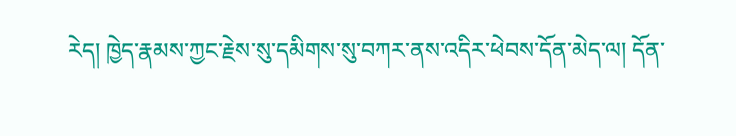རེད། ཁྱེད་རྣམས་ཀྱང་རྗེས་སུ་དམིགས་སུ་བཀར་ནས་འདིར་ཕེབས་དོན་མེད་ལ། དོན་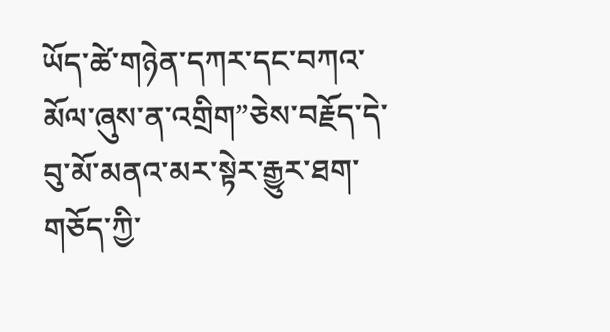ཡོད་ཚེ་གཉེན་དཀར་དང་བཀའ་མོལ་ཞུས་ན་འགྲིག”ཅེས་བརྗོད་དེ་བུ་མོ་མནའ་མར་སྟེར་རྒྱུར་ཐག་གཅོད་ཀྱི་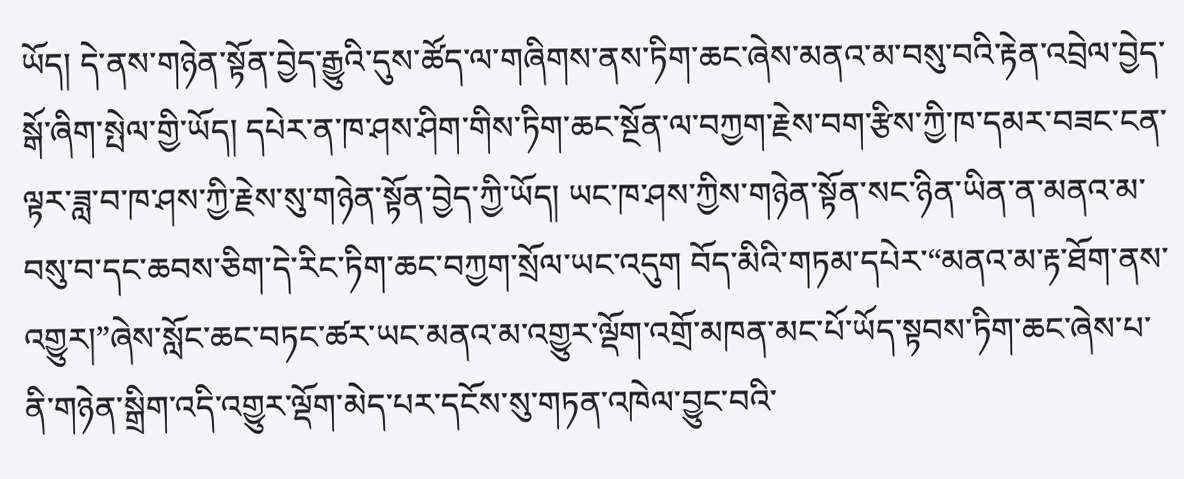ཡོད། དེ་ནས་གཉེན་སྟོན་བྱེད་རྒྱུའི་དུས་ཚོད་ལ་གཞིགས་ནས་ཏིག་ཆང་ཞེས་མནའ་མ་བསུ་བའི་རྟེན་འབྲེལ་བྱེད་སྒོ་ཞིག་སྤེལ་གྱི་ཡོད། དཔེར་ན་ཁ་ཤས་ཤིག་གིས་ཏིག་ཆང་སྔོན་ལ་བཀྱག་རྗེས་བག་རྩིས་ཀྱི་ཁ་དམར་བཟང་ངན་ལྟར་ཟླ་བ་ཁ་ཤས་ཀྱི་རྗེས་སུ་གཉེན་སྟོན་བྱེད་ཀྱི་ཡོད། ཡང་ཁ་ཤས་ཀྱིས་གཉེན་སྟོན་སང་ཉིན་ཡིན་ན་མནའ་མ་བསུ་བ་དང་ཆབས་ཅིག་དེ་རིང་ཏིག་ཆང་བཀྱག་སྲོལ་ཡང་འདུག བོད་མིའི་གཏམ་དཔེར་“མནའ་མ་རྟ་ཐོག་ནས་འགྱུར།”ཞེས་སློང་ཆང་བཏང་ཚར་ཡང་མནའ་མ་འགྱུར་ལྡོག་འགྲོ་མཁན་མང་པོ་ཡོད་སྟབས་ཏིག་ཆང་ཞེས་པ་ནི་གཉེན་སྒྲིག་འདི་འགྱུར་ལྡོག་མེད་པར་དངོས་སུ་གཏན་འཁེལ་བྱུང་བའི་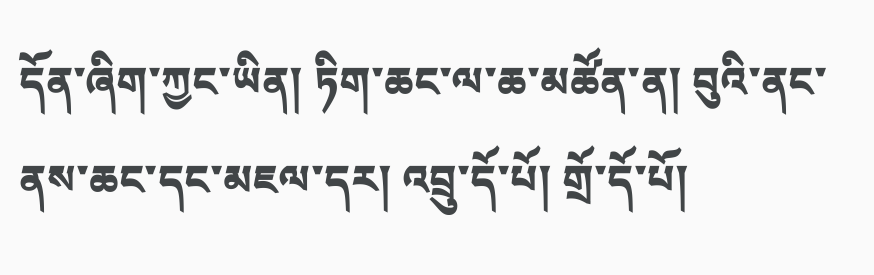དོན་ཞིག་ཀྱང་ཡིན། ཏིག་ཆང་ལ་ཆ་མཚོན་ན། བུའི་ནང་ནས་ཆང་དང་མཇལ་དར། འབྲུ་དོ་པོ། གྲོ་དོ་པོ།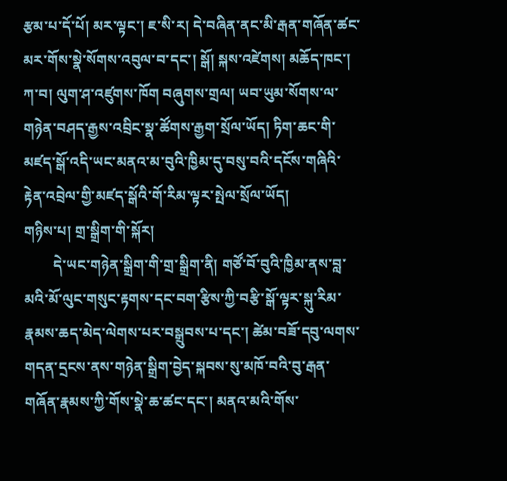རྩམ་པ་དོ་པོ། མར་ལྟང་། ཇ་སི་ར། དེ་བཞིན་ནང་མི་རྒན་གཞོན་ཚང་མར་གོས་སྣེ་སོགས་འབུལ་བ་དང་། སྒོ། སྐས་འཛེགས། མཆོད་ཁང་། ཀ་བ། ལུག་ཤ་འཛུགས་ཁོག བཞུགས་གྲལ། ཡབ་ཡུམ་སོགས་ལ་གཉེན་བཤད་རྒྱས་འབྲིང་སྣ་ཚོགས་རྒྱག་སྲོལ་ཡོད། ཏིག་ཆང་གི་མཛད་སྒོ་འདི་ཡང་མནའ་མ་བུའི་ཁྱིམ་དུ་བསུ་བའི་དངོས་གཞིའི་རྟེན་འབྲེལ་གྱི་མཛད་སྒོའི་གོ་རིམ་ལྟར་སྤེལ་སྲོལ་ཡོད།
གཉིས་པ། གྲ་སྒྲིག་གི་སྐོར།
        དེ་ཡང་གཉེན་སྒྲིག་གི་གྲ་སྒྲིག་ནི། གཙོ་བོ་བུའི་ཁྱིམ་ནས་བླ་མའི་མོ་ལུང་གསུང་རྟགས་དང་བག་རྩིས་ཀྱི་བརྩི་སྒོ་ལྟར་སྐུ་རིམ་རྣམས་ཆད་མེད་ལེགས་པར་བསྒྲུབས་པ་དང་། ཚེམ་བཟོ་དབུ་ལགས་གདན་དྲངས་ནས་གཉེན་སྒྲིག་བྱེད་སྐབས་སུ་མཁོ་བའི་བུ་རྒན་གཞོན་རྣམས་ཀྱི་གོས་སྣེ་ཆ་ཚང་དང་། མནའ་མའི་གོས་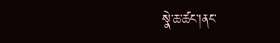སྣེ་ཆ་ཚང་།ནང་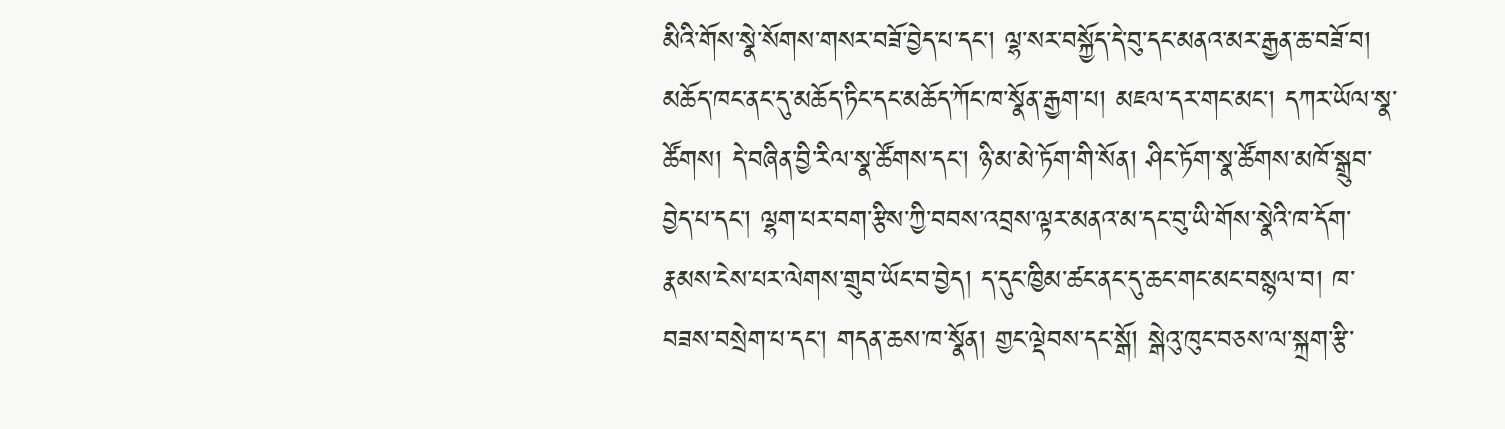མིའི་གོས་སྣེ་སོགས་གསར་བཟོ་བྱེད་པ་དང་། ལྷ་སར་བསྐྱོད་དེ་བུ་དང་མནའ་མར་རྒྱན་ཆ་བཟོ་བ། མཆོད་ཁང་ནང་དུ་མཆོད་ཏིང་དང་མཆོད་ཀོང་ཁ་སྣོན་རྒྱག་པ། མཇལ་དར་གང་མང་། དཀར་ཡོལ་སྣ་ཚོགས། དེ་བཞིན་བྱི་རིལ་སྣ་ཚོགས་དང་། ཉི་མ་མེ་ཏོག་གི་སོན། ཤིང་ཏོག་སྣ་ཚོགས་མཁོ་སྒྲུབ་བྱེད་པ་དང་། ལྷག་པར་བག་རྩིས་ཀྱི་བབས་འབྲས་ལྟར་མནའ་མ་དང་བུ་ཡི་གོས་སྣེའི་ཁ་དོག་རྣམས་ངེས་པར་ལེགས་གྲུབ་ཡོང་བ་བྱེད། ད་དུང་ཁྱིམ་ཚང་ནང་དུ་ཆང་གང་མང་བསྙལ་བ། ཁ་བཟས་བསྲེག་པ་དང་། གདན་ཆས་ཁ་སྣོན། གྱང་ལྡེབས་དང་སྒོ། སྒེའུ་ཁུང་བཅས་ལ་སྐྲག་རྩི་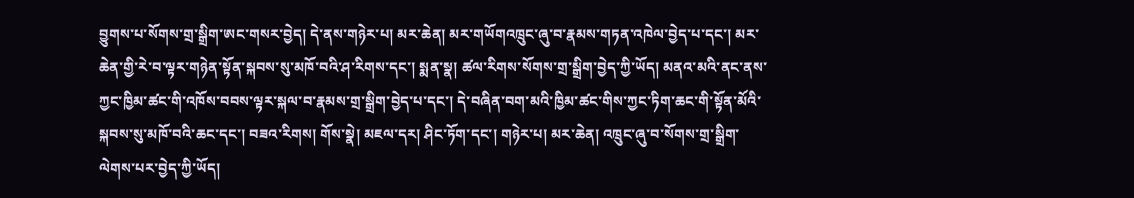བྱུགས་པ་སོགས་གྲ་སྒྲིག་ཨང་གསར་བྱེད། དེ་ནས་གཉེར་པ། མར་ཆེན། མར་གཡོགའཁྲུང་ཞུ་བ་རྣམས་གཏན་འཁེལ་བྱེད་པ་དང་། མར་ཆེན་གྱི་རེ་བ་ལྟར་གཉེན་སྟོན་སྐབས་སུ་མཁོ་བའི་ཤ་རིགས་དང་། སྨན་སྣ། ཚལ་རིགས་སོགས་གྲ་སྒྲིག་བྱེད་ཀྱི་ཡོད། མནའ་མའི་ནང་ནས་ཀྱང་ཁྱིམ་ཚང་གི་འཁོས་བབས་ལྟར་སྐལ་བ་རྣམས་གྲ་སྒྲིག་བྱེད་པ་དང་། དེ་བཞིན་བག་མའི་ཁྱིམ་ཚང་གིས་ཀྱང་ཏིག་ཆང་གི་སྟོན་མོའི་སྐབས་སུ་མཁོ་བའི་ཆང་དང་། བཟའ་རིགས། གོས་སྣེ། མཇལ་དར། ཤིང་ཏོག་དང་། གཉེར་པ། མར་ཆེན། འཁྲུང་ཞུ་བ་སོགས་གྲ་སྒྲིག་ལེགས་པར་བྱེད་ཀྱི་ཡོད།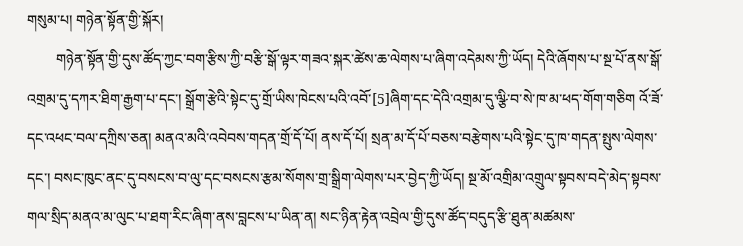གསུམ་པ། གཉེན་སྟོན་གྱི་སྐོར།
        གཉེན་སྟོན་གྱི་དུས་ཚོད་ཀྱང་བག་རྩིས་ཀྱི་བརྩི་སྒོ་ལྟར་གཟའ་སྐར་ཚེས་ཆ་ལེགས་པ་ཞིག་འདེམས་ཀྱི་ཡོད། དེའི་ཞོགས་པ་སྔ་པོ་ནས་སྒོ་འགྲམ་དུ་དཀར་ཐིག་རྒྱག་པ་དང་། སྒྲོག་རྩེའི་སྟེང་དུ་གྲོ་ཡིས་ཁེངས་པའི་འབོ་[5]ཞིག་དང་དེའི་འགྲམ་དུ་ལྩི་བ་སེ་ཁ་མ་ཕད་གོག་གཅིག འོ་ཟོ་དང་འཕང་བལ་དཀྲིས་ཅན། མནའ་མའི་འབེབས་གདན་གྲོ་དོ་པོ། ནས་དོ་པོ། སྲན་མ་དོ་པོ་བཅས་བརྩེགས་པའི་སྟེང་དུ་ཁ་གདན་སྤུས་ལེགས་དང་། བསང་ཁུང་ནང་དུ་བསངས་བ་ལུ་དང་བསངས་རྩམ་སོགས་གྲ་སྒྲིག་ལེགས་པར་བྱེད་ཀྱི་ཡོད། སྔ་མོ་འགྲིམ་འགྲུལ་སྟབས་བདེ་མེད་སྟབས་གལ་སྲིད་མནའ་མ་ལུང་པ་ཐག་རིང་ཞིག་ནས་བླངས་པ་ཡིན་ན། སང་ཉིན་རྟེན་འབྲེལ་གྱི་དུས་ཚོད་བདུད་རྩི་ཐུན་མཚམས་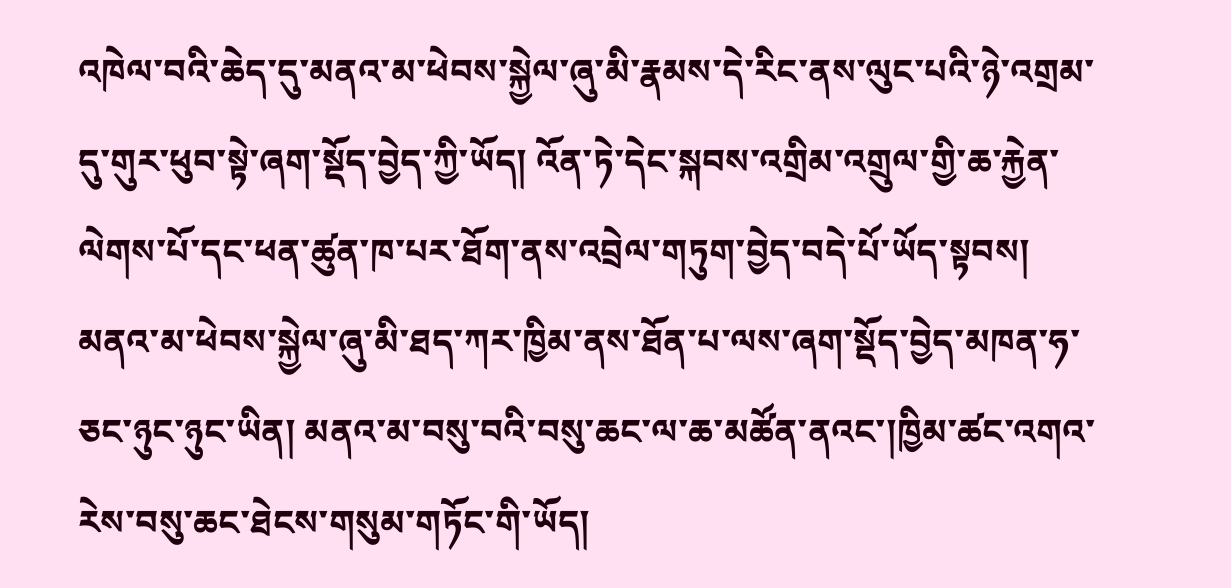འཁེལ་བའི་ཆེད་དུ་མནའ་མ་ཕེབས་སྐྱེལ་ཞུ་མི་རྣམས་དེ་རིང་ནས་ལུང་པའི་ཉེ་འགྲམ་དུ་གུར་ཕུབ་སྟེ་ཞག་སྡོད་བྱེད་ཀྱི་ཡོད། འོན་ཏེ་དེང་སྐབས་འགྲིམ་འགྲུལ་གྱི་ཆ་རྐྱེན་ལེགས་པོ་དང་ཕན་ཚུན་ཁ་པར་ཐོག་ནས་འབྲེལ་གཏུག་བྱེད་བདེ་པོ་ཡོད་སྟབས། མནའ་མ་ཕེབས་སྐྱེལ་ཞུ་མི་ཐད་ཀར་ཁྱིམ་ནས་ཐོན་པ་ལས་ཞག་སྡོད་བྱེད་མཁན་ཧ་ཅང་ཉུང་ཉུང་ཡིན། མནའ་མ་བསུ་བའི་བསུ་ཆང་ལ་ཆ་མཚོན་ནའང་།ཁྱིམ་ཚང་འགའ་རེས་བསུ་ཆང་ཐེངས་གསུམ་གཏོང་གི་ཡོད།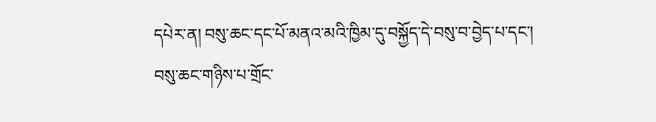དཔེར་ན། བསུ་ཆང་དང་པོ་མནའ་མའི་ཁྱིམ་དུ་བསྐྱོད་དེ་བསུ་བ་བྱེད་པ་དང་། བསུ་ཆང་གཉིས་པ་གྲོང་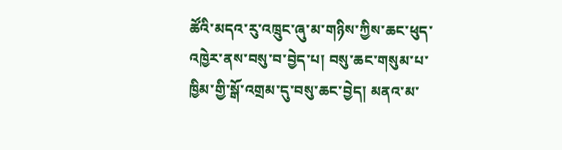ཚོའི་མདའ་རུ་འཁྲུང་ཞུ་མ་གཉིས་ཀྱིས་ཆང་ཕུད་འཁྱེར་ནས་བསུ་བ་བྱེད་པ། བསུ་ཆང་གསུམ་པ་ཁྱིམ་གྱི་སྒོ་འགྲམ་དུ་བསུ་ཆང་བྱེད། མནའ་མ་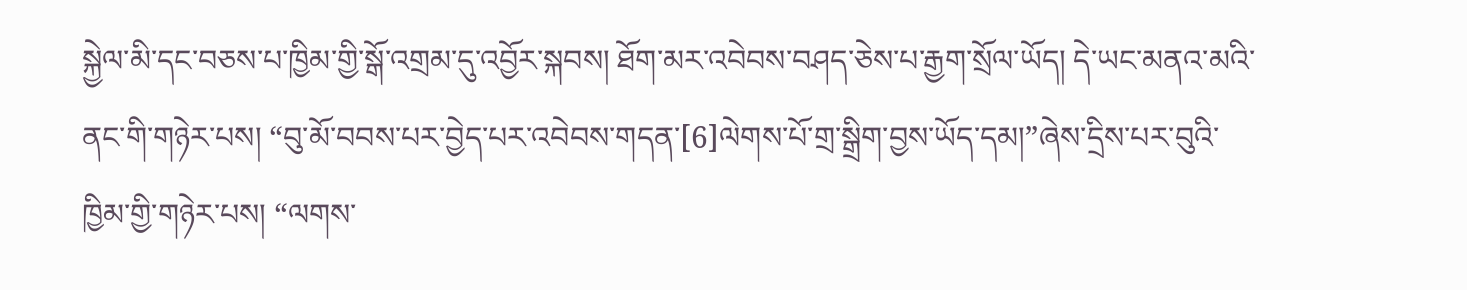སྐྱེལ་མི་དང་བཅས་པ་ཁྱིམ་གྱི་སྒོ་འགྲམ་དུ་འབྱོར་སྐབས། ཐོག་མར་འབེབས་བཤད་ཅེས་པ་རྒྱག་སྲོལ་ཡོད། དེ་ཡང་མནའ་མའི་ནང་གི་གཉེར་པས། “བུ་མོ་བབས་པར་བྱེད་པར་འབེབས་གདན་[6]ལེགས་པོ་གྲ་སྒྲིག་བྱས་ཡོད་དམ།”ཞེས་དྲིས་པར་བུའི་ཁྱིམ་གྱི་གཉེར་པས། “ལགས་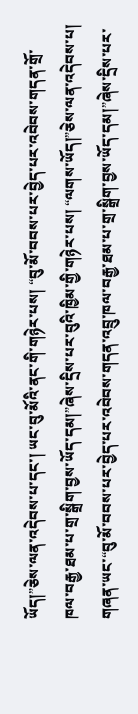ཡོད།”ཅེས་ལན་འདེབས་པ་དང་། ཡང་བུ་མོའི་ནང་གི་གཉེར་པས། “བུ་མོ་བབས་པར་བྱེད་པར་འབེབས་གདན་གྲོ་ཁལ་བརྒྱ་ཐམ་པ་གྲ་སྒྲིག་བྱས་ཡོད་དམ།”ཞེས་དྲིས་པར་བུའི་ཁྱིམ་གྱི་གཉེར་པས། “ལགས་ཡོད།”ཅེས་ལན་འདེབས་པ། གཞན་ཡང་“བུ་མོ་བབས་པར་བྱེད་པར་འབེབས་གདན་འབྲུ་ཁལ་བརྒྱ་ཐམ་པ་གྲ་སྒྲིག་བྱས་ཡོད་དམ།”ཞེས་དྲིས་པར་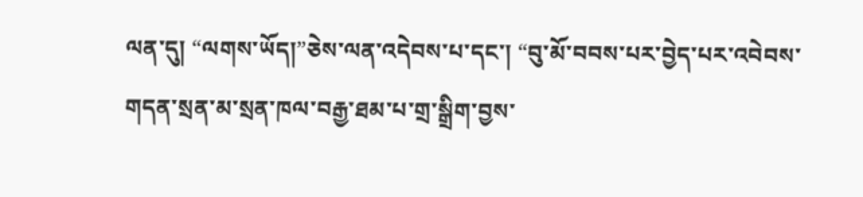ལན་དུ། “ལགས་ཡོད།”ཅེས་ལན་འདེབས་པ་དང་། “བུ་མོ་བབས་པར་བྱེད་པར་འབེབས་གདན་སྲན་མ་སྲན་ཁལ་བརྒྱ་ཐམ་པ་གྲ་སྒྲིག་བྱས་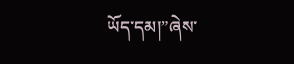ཡོད་དམ།”ཞེས་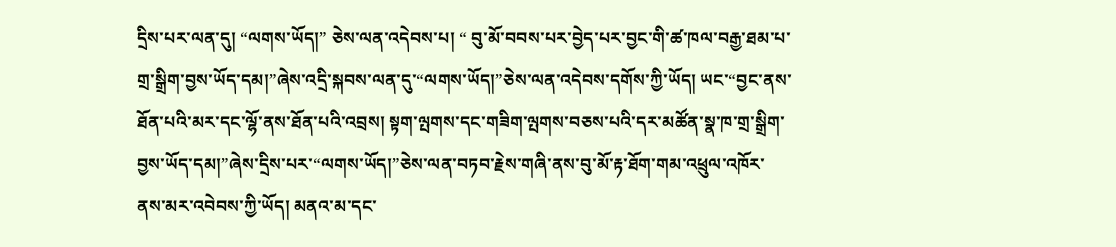དྲིས་པར་ལན་དུ། “ལགས་ཡོད།” ཅེས་ལན་འདེབས་པ། “ བུ་མོ་བབས་པར་བྱེད་པར་བྱང་གི་ཚ་ཁལ་བརྒྱ་ཐམ་པ་གྲ་སྒྲིག་བྱས་ཡོད་དམ།”ཞེས་འདྲི་སྐབས་ལན་དུ་“ལགས་ཡོད།”ཅེས་ལན་འདེབས་དགོས་ཀྱི་ཡོད། ཡང་“བྱང་ནས་ཐོན་པའི་མར་དང་ལྷོ་ནས་ཐོན་པའི་འབྲས། སྟག་ལྤགས་དང་གཟིག་ལྤགས་བཅས་པའི་དར་མཚོན་སྣ་ཁ་གྲ་སྒྲིག་བྱས་ཡོད་དམ།”ཞེས་དྲིས་པར་“ལགས་ཡོད།”ཅེས་ལན་བཏབ་རྗེས་གཞི་ནས་བུ་མོ་རྟ་ཐོག་གམ་འཕྲུལ་འཁོར་ནས་མར་འབེབས་ཀྱི་ཡོད། མནའ་མ་དང་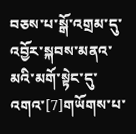བཅས་པ་སྒོ་འགྲམ་དུ་འབྱོར་སྐབས་མནའ་མའི་མགོ་སྟེང་དུ་འགའ་[7]གཡོགས་པ་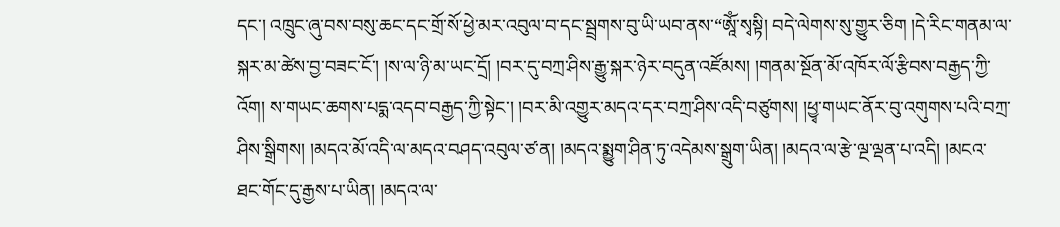དང་། འཁྲུང་ཞུ་བས་བསུ་ཆང་དང་གྲོ་སོ་ཕྱེ་མར་འབུལ་བ་དང་སྦྲགས་བུ་ཡི་ཡབ་ནས་“ཨཱོཾ་སྭསྟི། བདེ་ལེགས་སུ་གྱུར་ཅིག །དེ་རིང་གནམ་ལ་སྐར་མ་ཚེས་བྱ་བཟང་ངོ་། །ས་ལ་ཉི་མ་ཡང་དྲོ། །བར་དུ་བཀྲ་ཤིས་རྒྱུ་སྐར་ཉེར་བདུན་འཛོམས། །གནམ་སྔོན་མོ་འཁོར་ལོ་རྩིབས་བརྒྱད་ཀྱི་འོག། ས་གཡང་ཆགས་པདྨ་འདབ་བརྒྱད་ཀྱི་སྟེང་། །བར་མི་འགྱུར་མདའ་དར་བཀྲ་ཤིས་འདི་བཙུགས། །ཕྱྭ་གཡང་ནོར་བུ་འགུགས་པའི་བཀྲ་ཤིས་སྒྲིགས། །མདའ་མོ་འདི་ལ་མདའ་བཤད་འབུལ་ཙ་ན། །མདའ་སྨྱུག་ཤིན་ཏུ་འདེམས་སྒྲུག་ཡིན། །མདའ་ལ་རྩེ་ལྔ་ལྡན་པ་འདི། །མངའ་ཐང་གོང་དུ་རྒྱས་པ་ཡིན། །མདའ་ལ་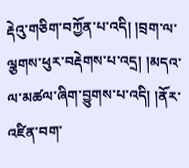རྡེའུ་གཅིག་བཀྱོན་པ་འདི། །བྲག་ལ་ལྕགས་ཕུར་བརྡེགས་པ་འདྲ། །མདའ་ལ་མཚལ་ཞིག་བྱུགས་པ་འདི། །ནོར་འཛིན་བག་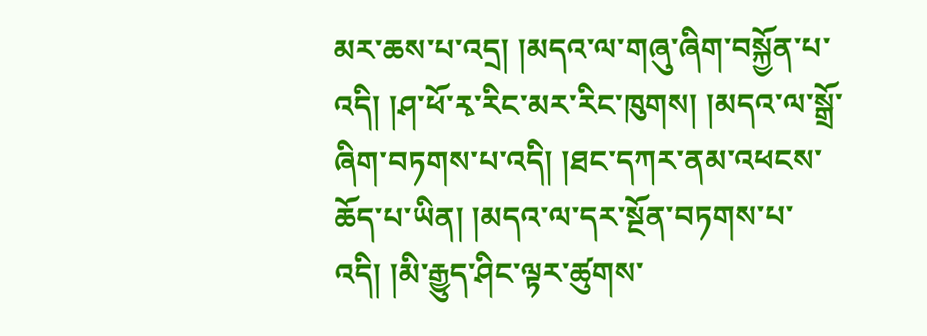མར་ཆས་པ་འདྲ། །མདའ་ལ་གཞུ་ཞིག་བསྐྱོན་པ་འདི། །ཤ་ཕོ་རྭ་རིང་མར་རིང་ཁུགས། །མདའ་ལ་སྒྲོ་ཞིག་བཏགས་པ་འདི། །ཐང་དཀར་ནམ་འཕངས་ཆོད་པ་ཡིན། །མདའ་ལ་དར་སྔོན་བཏགས་པ་འདི། །མི་རྒྱུད་ཤིང་ལྟར་ཚུགས་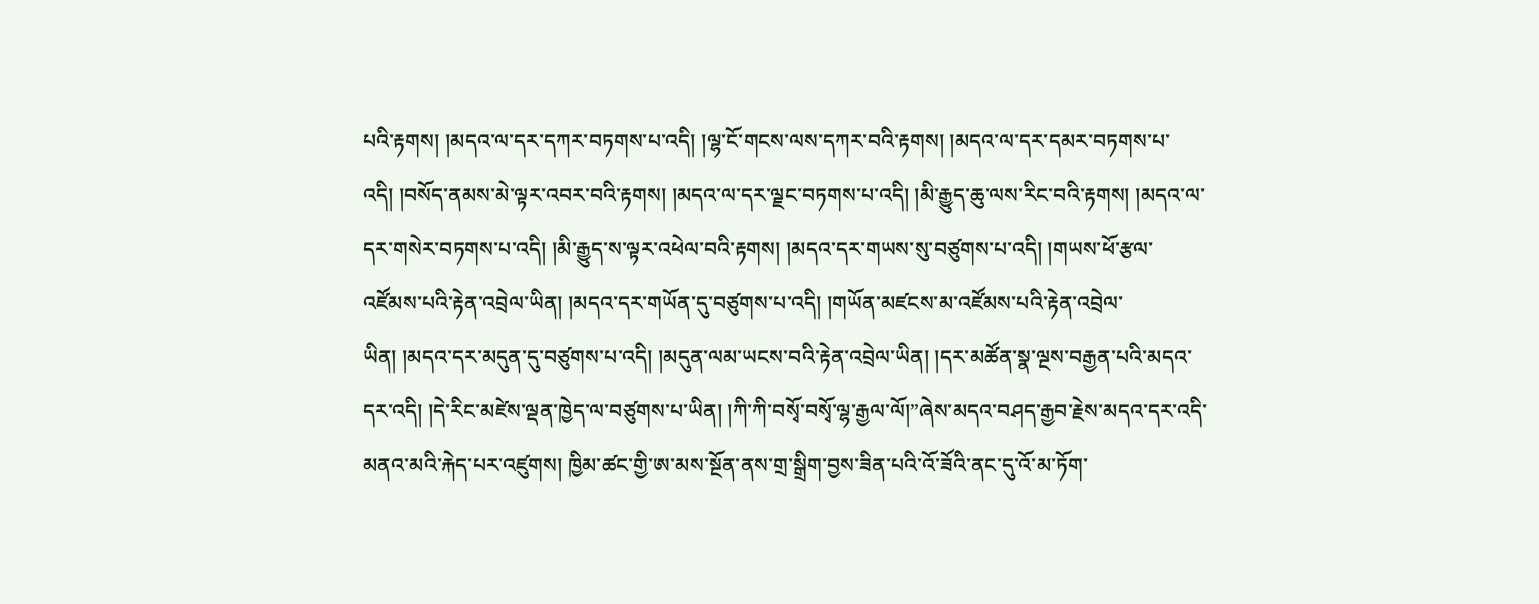པའི་རྟགས། །མདའ་ལ་དར་དཀར་བཏགས་པ་འདི། །ལྷ་ངོ་གངས་ལས་དཀར་བའི་རྟགས། །མདའ་ལ་དར་དམར་བཏགས་པ་འདི། །བསོད་ནམས་མེ་ལྟར་འབར་བའི་རྟགས། །མདའ་ལ་དར་ལྗང་བཏགས་པ་འདི། །མི་རྒྱུད་ཆུ་ལས་རིང་བའི་རྟགས། །མདའ་ལ་དར་གསེར་བཏགས་པ་འདི། །མི་རྒྱུད་ས་ལྟར་འཕེལ་བའི་རྟགས། །མདའ་དར་གཡས་སུ་བཙུགས་པ་འདི། །གཡས་ཕོ་རྩལ་འཛོམས་པའི་རྟེན་འབྲེལ་ཡིན། །མདའ་དར་གཡོན་དུ་བཙུགས་པ་འདི། །གཡོན་མཛངས་མ་འཛོམས་པའི་རྟེན་འབྲེལ་ཡིན། །མདའ་དར་མདུན་དུ་བཙུགས་པ་འདི། །མདུན་ལམ་ཡངས་བའི་རྟེན་འབྲེལ་ཡིན། །དར་མཚོན་སྣ་ལྔས་བརྒྱན་པའི་མདའ་དར་འདི། །དེ་རིང་མཛེས་ལྡན་ཁྱེད་ལ་བཙུགས་པ་ཡིན། །ཀི་ཀི་བསྭོ་བསྭོ་ལྷ་རྒྱལ་ལོ།”ཞེས་མདའ་བཤད་རྒྱབ་རྗེས་མདའ་དར་འདི་མནའ་མའི་རྐེད་པར་འཛུགས། ཁྱིམ་ཚང་གྱི་ཨ་མས་སྔོན་ནས་གྲ་སྒྲིག་བྱས་ཟིན་པའི་འོ་ཟོའི་ནང་དུ་འོ་མ་ཏོག་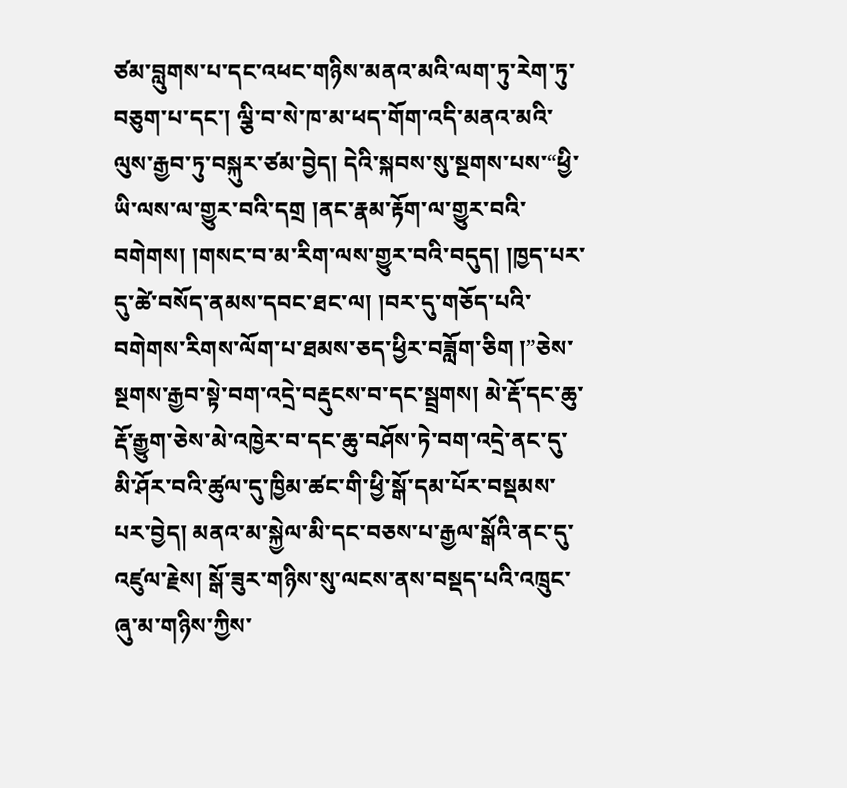ཙམ་བླུགས་པ་དང་འཕང་གཉིས་མནའ་མའི་ལག་ཏུ་རེག་ཏུ་བཅུག་པ་དང་། ལྕི་བ་སེ་ཁ་མ་ཕད་གོག་འདི་མནའ་མའི་ལུས་རྒྱབ་ཏུ་བསྐུར་ཙམ་བྱེད། དེའི་སྐབས་སུ་སྔགས་པས་“ཕྱི་ཡི་ལས་ལ་གྱུར་བའི་དགྲ །ནང་རྣམ་རྟོག་ལ་གྱུར་བའི་བགེགས། །གསང་བ་མ་རིག་ལས་གྱུར་བའི་བདུད། །ཁྱད་པར་དུ་ཚེ་བསོད་ནམས་དབང་ཐང་ལ། །བར་དུ་གཅོད་པའི་བགེགས་རིགས་ལོག་པ་ཐམས་ཅད་ཕྱིར་བཟློག་ཅིག །”ཅེས་སྔགས་རྒྱབ་སྟེ་བག་འདྲེ་བརྡུངས་བ་དང་སྦྲགས། མེ་རྡོ་དང་ཆུ་རྡོ་རྒྱུག་ཅེས་མེ་འཁྱེར་བ་དང་ཆུ་བཤོས་ཏེ་བག་འདྲེ་ནང་དུ་མི་ཤོར་བའི་ཚུལ་དུ་ཁྱིམ་ཚང་གི་ཕྱི་སྒོ་དམ་པོར་བསྡམས་པར་བྱེད། མནའ་མ་སྐྱེལ་མི་དང་བཅས་པ་རྒྱལ་སྒོའི་ནང་དུ་འཛུལ་རྗེས། སྒོ་ཟུར་གཉིས་སུ་ལངས་ནས་བསྡད་པའི་འཁྲུང་ཞུ་མ་གཉིས་ཀྱིས་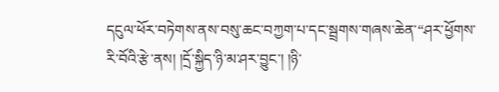དངུལ་ཕོར་བཏེགས་ནས་བསུ་ཆང་བཀྱག་པ་དང་སྦྲགས་གཞས་ཆེན་“ཤར་ཕྱོགས་རི་བོའི་རྩེ་ནས། །དྲོ་སྐྱིད་ཉི་མ་ཤར་བྱུང་། །ཉི་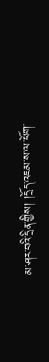མ་ཤར་བའི་དྲིན་གྱིས། །དྲོད་འཇམ་ས་ལ་ཕོག་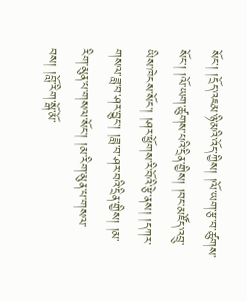སོང་། །དྲོད་འཇམ་ཉི་མའི་འོད་ཀྱིས། །ལོ་ཡག་རྩ་བ་ཚུགས་སོང་། །ལོ་ཡག་ཚུགས་པའི་དྲིན་གྱིས། །བང་མཛོད་འབྲུ་ཡིས་ཁེངས་སོང་། །ཤར་ཕྱོགས་རི་བོའི་རྩེ་ནས། །དཀར་གསལ་ཟླ་བ་ཤར་བྱུང་། །ཟླ་བ་ཤར་བའི་དྲིན་གྱིས། །མ་རིག་མུན་པ་གསལ་སོང་། །མ་རིག་མུན་པ་གསལ་བས། །བློ་རིག་སྒོ་མོ་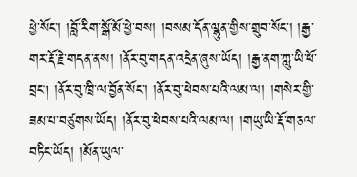ཕྱེ་སོང་། །བློ་རིག་སྒོ་མོ་ཕྱེ་བས། །བསམ་དོན་ལྷུན་གྱིས་གྲུབ་སོང་། །རྒྱ་གར་རྡོ་རྗེ་གདན་ནས། །ནོར་བུ་གདན་འདྲེན་ཞུས་ཡོད། །རྒྱ་ནག་ཀླུ་ཡི་ཕོ་བྲང། །ནོར་བུ་ཁྲི་ལ་བྱོན་སོང་། །ནོར་བུ་ཕེབས་པའི་ལམ་ལ། །གསེར་གྱི་ཟམ་པ་བཙུགས་ཡོད། །ནོར་བུ་ཕེབས་པའི་ལམ་ལ། །གཡུ་ཡི་རྡོ་གཅལ་བཏིང་ཡོད། །མོན་ཡུལ་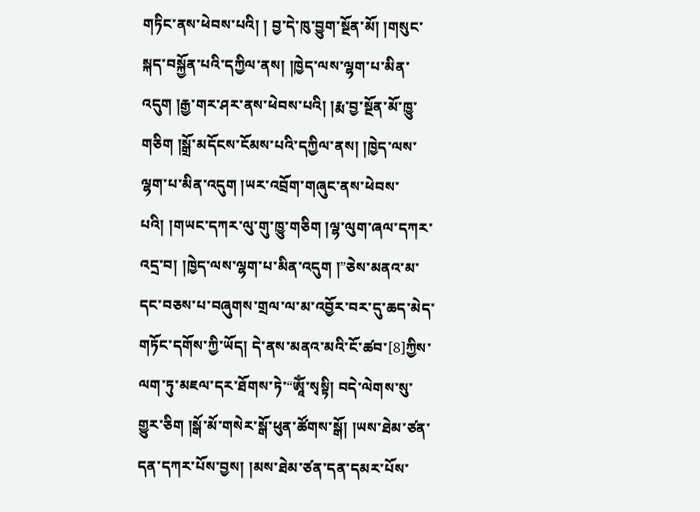གཏིང་ནས་ཕེབས་པའི། ། བྱ་དེ་ཁུ་བྱུག་སྔོན་མོ། །གསུང་སྐད་བསྐྱོན་པའི་དཀྱིལ་ནས། །ཁྱེད་ལས་ལྷག་པ་མིན་འདུག །རྒྱ་གར་ཤར་ནས་ཕེབས་པའི། །རྨ་བྱ་སྔོན་མོ་ཁྱུ་གཅིག །སྒྲོ་མདོངས་ངོམས་པའི་དཀྱིལ་ནས། །ཁྱེད་ལས་ལྷག་པ་མིན་འདུག །ཡར་འབྲོག་གཞུང་ནས་ཕེབས་པའི། །གཡང་དཀར་ལུ་གུ་ཁྱུ་གཅིག །ལྷ་ལུག་ཞལ་དཀར་འདྲ་བ། །ཁྱེད་ལས་ལྷག་པ་མིན་འདུག །”ཅེས་མནའ་མ་དང་བཅས་པ་བཞུགས་གྲལ་ལ་མ་འབྱོར་བར་དུ་ཆད་མེད་གཏོང་དགོས་ཀྱི་ཡོད། དེ་ནས་མནའ་མའི་ངོ་ཚབ་[8]ཀྱིས་ལག་ཏུ་མཇལ་དར་ཐོགས་ཏེ་“ཨཱོཾ་སྭསྟི། བདེ་ལེགས་སུ་གྱུར་ཅིག །སྒོ་མོ་གསེར་སྒོ་ཕུན་ཚོགས་སྒོ། །ཡས་ཐེམ་ཙན་དན་དཀར་པོས་བྱས། །མས་ཐེམ་ཙན་དན་དམར་པོས་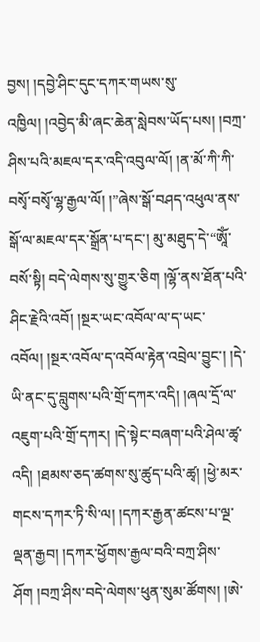བྱས། །དབྱེ་ཤིང་དུང་དཀར་གཡས་སུ་འཁྱིལ། །འབྱེད་མི་ཞང་ཆེན་སླེབས་ཡོད་པས། །བཀྲ་ཤིས་པའི་མཇལ་དར་འདི་འབུལ་ལོ། །ན་མོ་ཀི་ཀི་བསྭོ་བསྭོ་ལྷ་རྒྱལ་ལོ། །”ཞེས་སྒོ་བཤད་འཕུལ་ནས་སྒོ་ལ་མཇལ་དར་སྒྲོན་པ་དང་། མུ་མཐུད་དེ་“ཨཱོཾ་བསོ་སྟི། བདེ་ལེགས་སུ་གྱུར་ཅིག །ལྷོ་ནས་ཐོན་པའི་ཤིང་རྗེའི་འབོ། །སྔར་ཡང་འབོལ་ལ་ད་ཡང་འབོལ། །སྔར་འབོལ་ད་འབོལ་རྟེན་འབྲེལ་བྱུང་། །དེ་ཡི་ནང་དུ་བླུགས་པའི་གྲོ་དཀར་འདི། །ཞལ་དྲོ་ལ་འཇུག་པའི་གྲོ་དཀར། །དེ་སྟེང་བཞག་པའི་ཤེལ་ཚྭ་འདི། །ཐམས་ཅད་ཚགས་སུ་ཚུད་པའི་ཚྭ། །ཕྱེ་མར་གངས་དཀར་ཏི་སི་ལ། །དཀར་རྒྱན་ཚངས་པ་ལྔ་ལྡན་རྒྱབ། །དཀར་ཕྱོགས་རྒྱལ་བའི་བཀྲ་ཤིས་ཤོག །བཀྲ་ཤིས་བདེ་ལེགས་ཕུན་སུམ་ཚོགས། །ཨེ་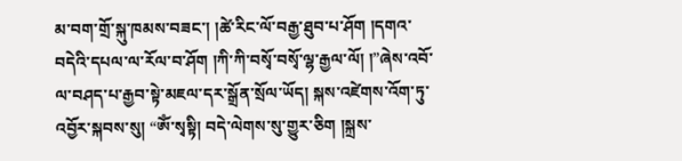མ་བག་གྲོ་སྐུ་ཁམས་བཟང་། །ཚེ་རིང་ལོ་བརྒྱ་ཐུབ་པ་ཤོག །དགའ་བདེའི་དཔལ་ལ་རོལ་བ་ཤོག །ཀི་ཀི་བསྭོ་བསྭོ་ལྷ་རྒྱལ་ལོ། །”ཞེས་འབོ་ལ་བཤད་པ་རྒྱབ་སྟེ་མཇལ་དར་སྒྲོན་སྲོལ་ཡོད། སྐས་འཛེགས་འོག་ཏུ་འབྱོར་སྐབས་སུ། “ཨོཾ་སྭསྟི། བདེ་ལེགས་སུ་གྱུར་ཅིག །སྐྲས་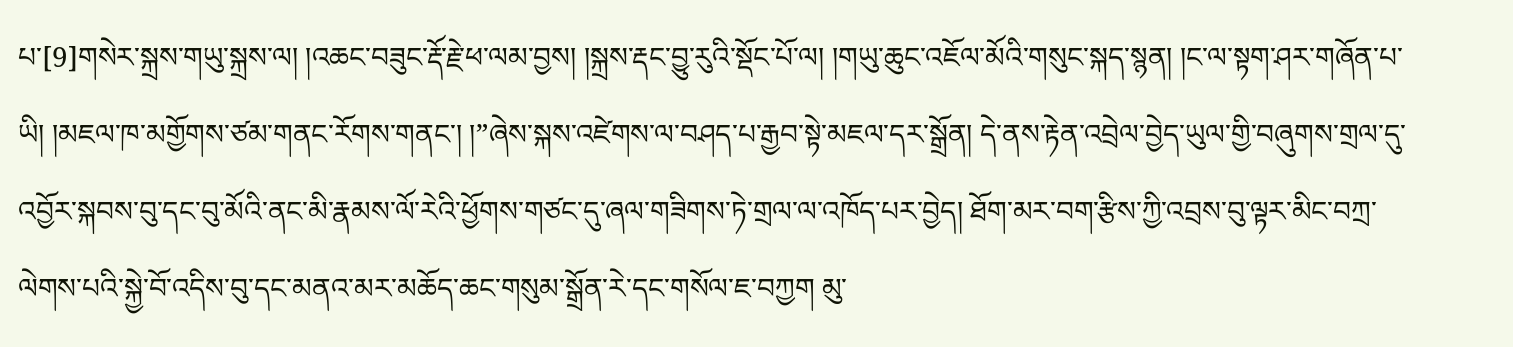པ་[9]གསེར་སྐྲས་གཡུ་སྐྲས་ལ། །འཆང་བཟུང་རྡོ་རྗེ་ཕ་ལམ་བྱས། །སྐྲས་རྡང་བྱུ་རུའི་སྡོང་པོ་ལ། །གཡུ་ཆུང་འཇོལ་མོའི་གསུང་སྐད་སྙན། །ང་ལ་སྟག་ཤར་གཞོན་པ་ཡི། །མཇལ་ཁ་མགྱོགས་ཙམ་གནང་རོགས་གནང་། །”ཞེས་སྐས་འཛེགས་ལ་བཤད་པ་རྒྱབ་སྟེ་མཇལ་དར་སྒྲོན། དེ་ནས་རྟེན་འབྲེལ་བྱེད་ཡུལ་གྱི་བཞུགས་གྲལ་དུ་འབྱོར་སྐབས་བུ་དང་བུ་མོའི་ནང་མི་རྣམས་ལོ་རེའི་ཕྱོགས་གཙང་དུ་ཞལ་གཟིགས་ཏེ་གྲལ་ལ་འཁོད་པར་བྱེད། ཐོག་མར་བག་རྩིས་ཀྱི་འབྲས་བུ་ལྟར་མིང་བཀྲ་ལེགས་པའི་སྐྱེ་བོ་འདིས་བུ་དང་མནའ་མར་མཆོད་ཆང་གསུམ་སྒྲོན་རེ་དང་གསོལ་ཇ་བཀྱག མུ་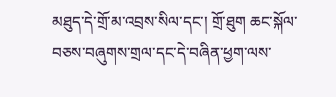མཐུད་དེ་གྲོ་མ་འབྲས་སིལ་དང་། གྲོ་ཐུག ཆང་སྐོལ་བཅས་བཞུགས་གྲལ་དང་དེ་བཞིན་ཕྱག་ལས་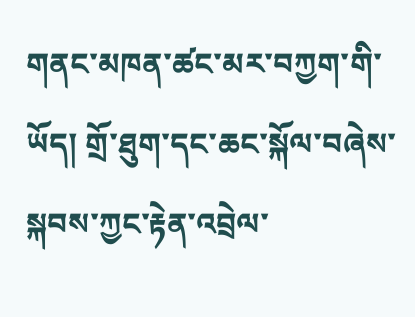གནང་མཁན་ཚང་མར་བཀྱག་གི་ཡོད། གྲོ་ཐུག་དང་ཆང་སྐོལ་བཞེས་སྐབས་ཀྱང་རྟེན་འབྲེལ་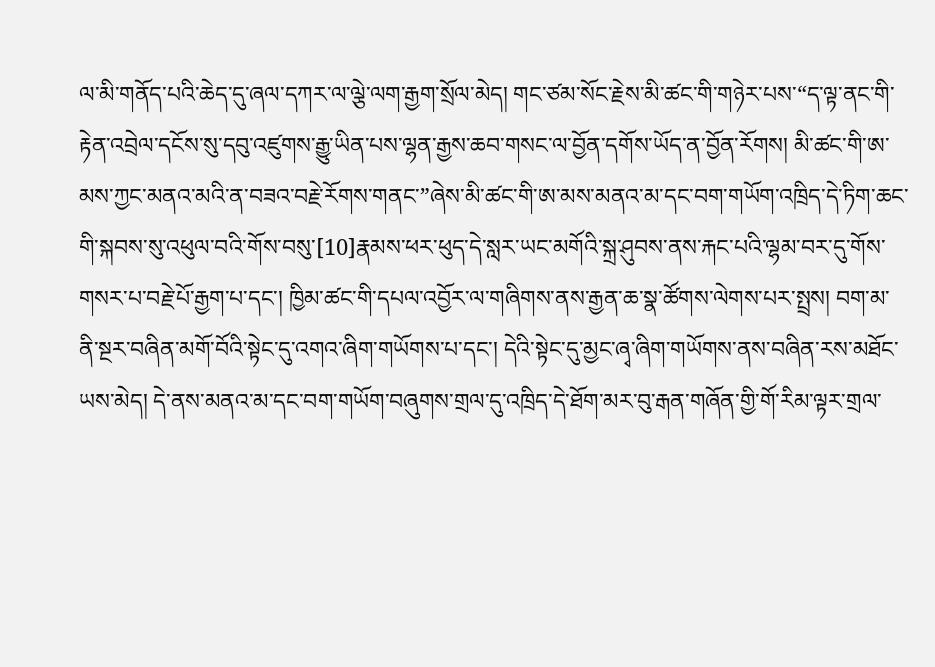ལ་མི་གནོད་པའི་ཆེད་དུ་ཞལ་དཀར་ལ་ལྕེ་ལག་རྒྱག་སྲོལ་མེད། གང་ཙམ་སོང་རྗེས་མི་ཚང་གི་གཉེར་པས་“ད་ལྟ་ནང་གི་རྟེན་འབྲེལ་དངོས་སུ་དབུ་འཛུགས་རྒྱུ་ཡིན་པས་ལྷན་རྒྱས་ཆབ་གསང་ལ་བྱོན་དགོས་ཡོད་ན་བྱོན་རོགས། མི་ཚང་གི་ཨ་མས་ཀྱང་མནའ་མའི་ན་བཟའ་བརྗེ་རོགས་གནང་”ཞེས་མི་ཚང་གི་ཨ་མས་མནའ་མ་དང་བག་གཡོག་འཁྲིད་དེ་ཏིག་ཆང་གི་སྐབས་སུ་འཕུལ་བའི་གོས་བསུ་[10]རྣམས་ཕར་ཕུད་དེ་སླར་ཡང་མགོའི་སྐྲ་ཤུབས་ནས་རྐང་པའི་ལྷམ་བར་དུ་གོས་གསར་པ་བརྗེ་པོ་རྒྱག་པ་དང་། ཁྱིམ་ཚང་གི་དཔལ་འབྱོར་ལ་གཞིགས་ནས་རྒྱན་ཆ་སྣ་ཚོགས་ལེགས་པར་སྤྲས། བག་མ་ནི་སྔར་བཞིན་མགོ་བོའི་སྟེང་དུ་འགའ་ཞིག་གཡོགས་པ་དང་། དེའི་སྟེང་དུ་མྱང་ཞྭ་ཞིག་གཡོགས་ནས་བཞིན་རས་མཐོང་ཡས་མེད། དེ་ནས་མནའ་མ་དང་བག་གཡོག་བཞུགས་གྲལ་དུ་འཁྲིད་དེ་ཐོག་མར་བུ་རྒན་གཞོན་གྱི་གོ་རིམ་ལྟར་གྲལ་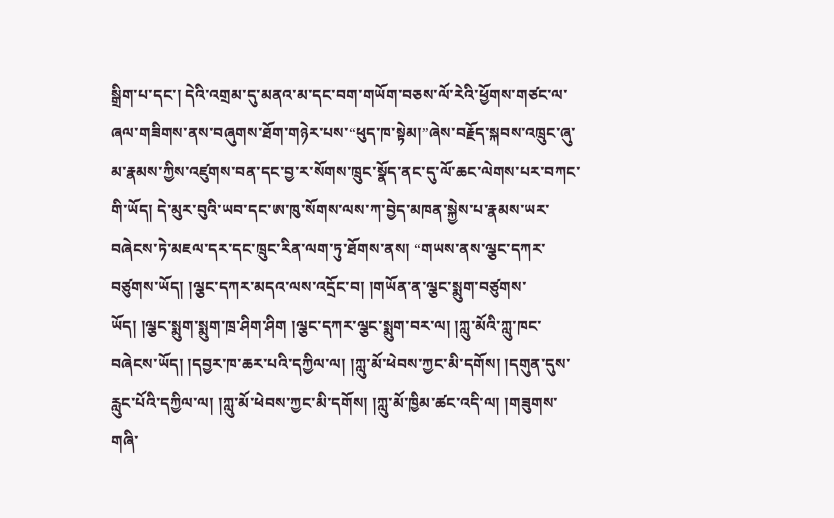སྒྲིག་པ་དང་། དེའི་འགྲམ་དུ་མནའ་མ་དང་བག་གཡོག་བཅས་ལོ་རེའི་ཕྱོགས་གཙང་ལ་ཞལ་གཟིགས་ནས་བཞུགས་ཐོག་གཉེར་པས་“ཕུད་ཁ་སྟེམ།”ཞེས་བརྗོད་སྐབས་འཁྲུང་ཞུ་མ་རྣམས་ཀྱིས་འཛུགས་བན་དང་བྱ་ར་སོགས་ཁྲུང་སྣོད་ནང་དུ་ལོ་ཆང་ལེགས་པར་བཀང་གི་ཡོད། དེ་མུར་བུའི་ཡབ་དང་ཨ་ཁུ་སོགས་ལས་ཀ་བྱེད་མཁན་སྐྱེས་པ་རྣམས་ཡར་བཞེངས་ཏེ་མཇལ་དར་དང་ཁྲུང་རིན་ལག་ཏུ་ཐོགས་ནས། “གཡས་ནས་ལྕང་དཀར་བཙུགས་ཡོད། །ལྕང་དཀར་མདའ་ལས་འདྲོང་བ། །གཡོན་ན་ལྕང་སྨུག་བཙུགས་ཡོད། །ལྕང་སྨུག་སྨུག་ཁྲ་ཤིག་ཤིག །ལྕང་དཀར་ལྕང་སྨུག་བར་ལ། །ཀླུ་མོའི་ཀླུ་ཁང་བཞེངས་ཡོད། །དབྱར་ཁ་ཆར་པའི་དཀྱིལ་ལ། །ཀླུ་མོ་ཕེབས་ཀྱང་མི་དགོས། །དགུན་དུས་རླུང་པོའི་དཀྱིལ་ལ། །ཀླུ་མོ་ཕེབས་ཀྱང་མི་དགོས། །ཀླུ་མོ་ཁྱིམ་ཚང་འདི་ལ། །གཟུགས་གཞི་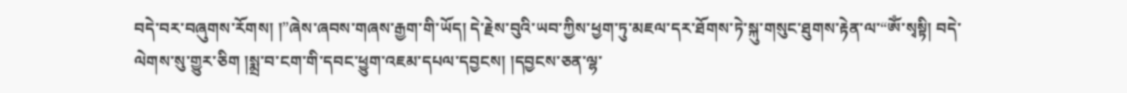བདེ་བར་བཞུགས་རོགས། །”ཞེས་ཞབས་གཞས་རྒྱག་གི་ཡོད། དེ་རྗེས་བུའི་ཡབ་ཀྱིས་ཕྱག་ཏུ་མཇལ་དར་ཐོགས་ཏེ་སྐུ་གསུང་ཐུགས་རྟེན་ལ་“ཨོཾ་སྭསྟི། བདེ་ལེགས་སུ་གྱུར་ཅིག །སྨྲ་བ་ངག་གི་དབང་ཕྱུག་འཇམ་དཔལ་དབྱངས། །དབྱངས་ཅན་ལྷ་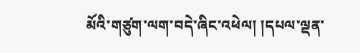མོའི་གཙུག་ལག་བདེ་ཞིང་འཕེལ། །དཔལ་ལྡན་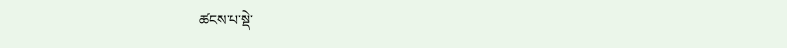ཚངས་པ་སྡེ་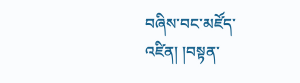བཞིས་བང་མཛོད་འཛིན། །བསྟན་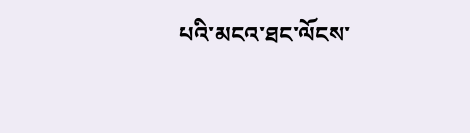པའི་མངའ་ཐང་ལོངས་